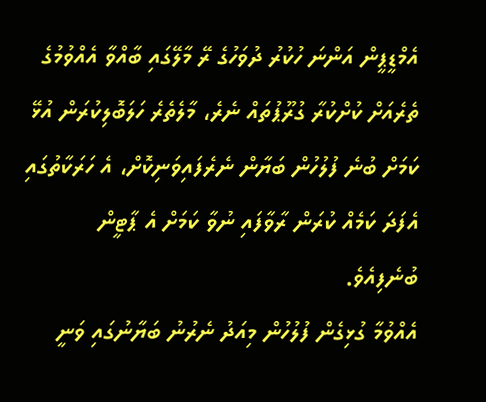އެމްޑީޕީން އަންނަ ހުކުރު ދުވަހުގެ ރޭ މާލޭގައި ބާއްވާ އެއްވުމުގެ ތެރެއަށް ކުށްކުރާ ގުރޫޕުތައް ނެރެ، މާލެތެރެ ހަލަބޮލިކުރަން އުޅޭ ކަމަށް ބުނެ ފުލުހުން ބަޔާން ނެރެފައިވަނިކޮށް، އެ ހަރަކާތުގައި އެފަދަ ކަމެއް ކުރަން ރާވާފައި ނުވާ ކަމަށް އެ ޕާޓީން ބުނެފިއެވެ.
އެއްވުމާ ގުޅިގެން ފުލުހުން މިއަދު ނެރުނު ބަޔާނުގައި ވަނީ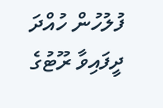ފުލުހުން ހުއްދަ ދީފައިވާ ރޫޓުގެ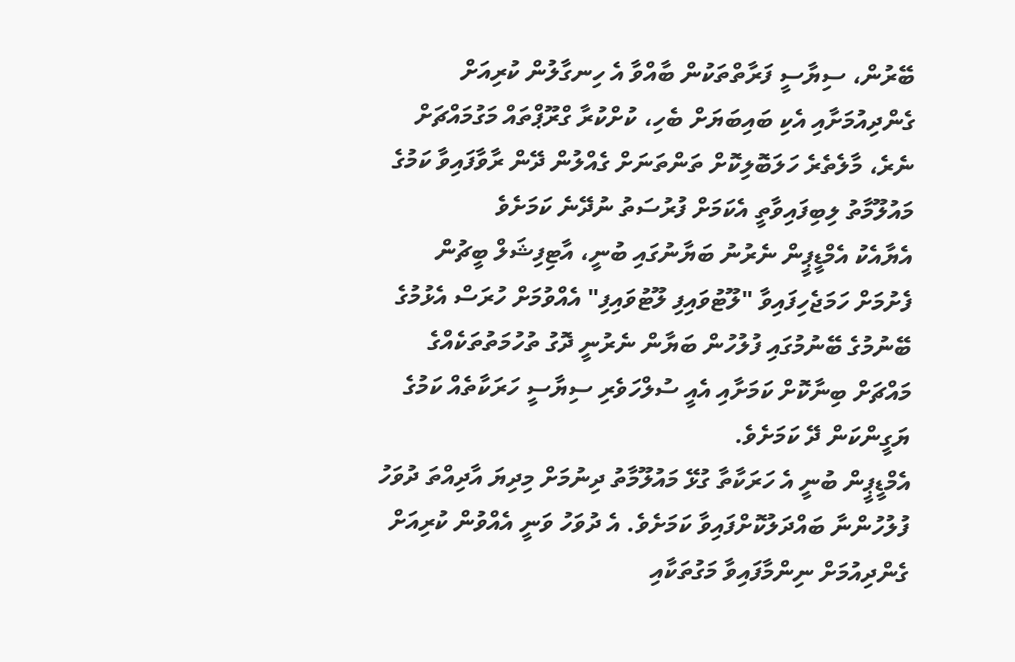ބޭރުން، ސިޔާސީ ފަރާތްތަކުން ބާއްވާ އެ ހިނގާލުން ކުރިއަށް ގެންދިއުމަށާއި އެކި ބައިބަޔަށް ބެހި، ކުށްކުރާ ގްރޫޕްތައް މަގުމައްޗަށް ނެރެ، މާލެތެރެ ހަލަބޮލިކޮށް ތަންތަނަށް ގެއްލުން ދޭން ރާވާފައިވާ ކަމުގެ މައުލޫމާތު ލިބިފައިވާތީ އެކަމަށް ފުރުސަތު ނުދޭނެ ކަމަށެވެ
އެޔާއެކު އެމްޑީޕީން ނެރުނު ބަޔާނުގައި ބުނީ، އާޓިފިޝަލް ބީޗުން ފެށުމަށް ހަމަޖެހިފައިވާ "ލޫޓުވައިފި ލޫޓުވައިފި" އެއްވުމަށް ހުރަސް އެޅުމުގެ ބޭނުމުގެ ބޭނުމުގައި ފުލުހުން ބަޔާން ނެރުނީ ދޮގު ތުހުމަތުތަކެއްގެ މައްޗަށް ބިނާކޮށް ކަމަށާއި އެއީ ސުލްހަވެރި ސިޔާސީ ހަރަކާތެއް ކަމުގެ ޔަގީންކަން ދޭ ކަމަށެވެ.
އެމްޑީޕީން ބުނީ އެ ހަރަކާތާ ގުޅޭ މައުލޫމާތު ދިނުމަށް މިދިޔަ އާދިއްތަ ދުވަހު ފުލުހުންނާ ބައްދަލުކޮށްފައިވާ ކަމަށެވެ. އެ ދުވަހު ވަނީ އެއްވުން ކުރިއަށް ގެންދިއުމަށް ނިންމާފައިވާ މަގުތަކާއި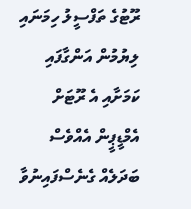ރޫޓުގެ ތަފްސީލު ހިމަނައި ލިޔުމުން އަންގާފައި ކަމަށާއި އެ ރޫޓަށް އެމްޑީޕީން އެއްވެސް ބަދަލެއް ގެނެސްފައިނުވާ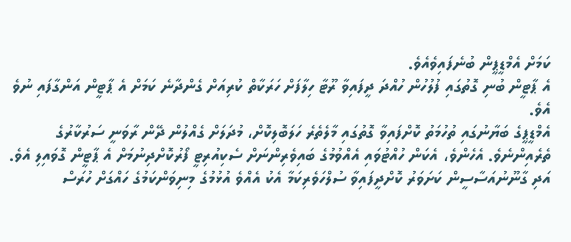ކަމަށް އެމްޑީޕީން ބުނެފައިވެއެވެ.
އެ ޕާޓީން ބުނި ގޮތުގައި ފުލުހުން ހުއްދަ ދީފައިވާ ރޫޓާ ހިލާފަށް ހަރަކާތް ކުރިއަށް ގެންދާނެ ކަމަށް އެ ޕާޓީން އަންގާފައި ނުވެ އެވެ.
އެމްޑީޕީގެ ބަޔާނުގައި ތުހުމަތު ކޮށްފައިވާ ގޮތުގައި މާލެތެރެ ހަލަބޮލިކޮށް، މުދަލަށް ގެއްލުން ދޭން ރާވަނީ ސަރުކާރުގެ ތެރެއިންނެވެ. އެހެންވެ، އެކަން ހުއްޓުވައި އެއްވުމުގެ ބައިވެރިންނަށް ސެކިއުރިޓީ ފޯރުކޮށްދިނުމަށް އެ ޕާޓީން ގޮވައިލި އެވެ. އަދި ގާނޫނުއަސާސީން ކަށަވަރު ކޮށްދީފައިވާ ސުލްހަވެރިކަމާ އެކު އެއްވެ އުޅުމުގެ މިނިވަންކަމުގެ ހައްގަށް ހުރަސް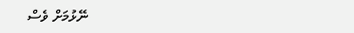ނޭޅުމަށް ވެސް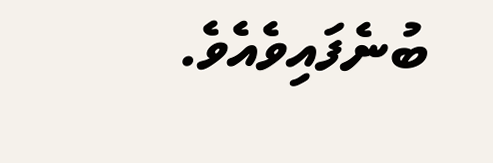ބުނެފައިވެއެވެ.